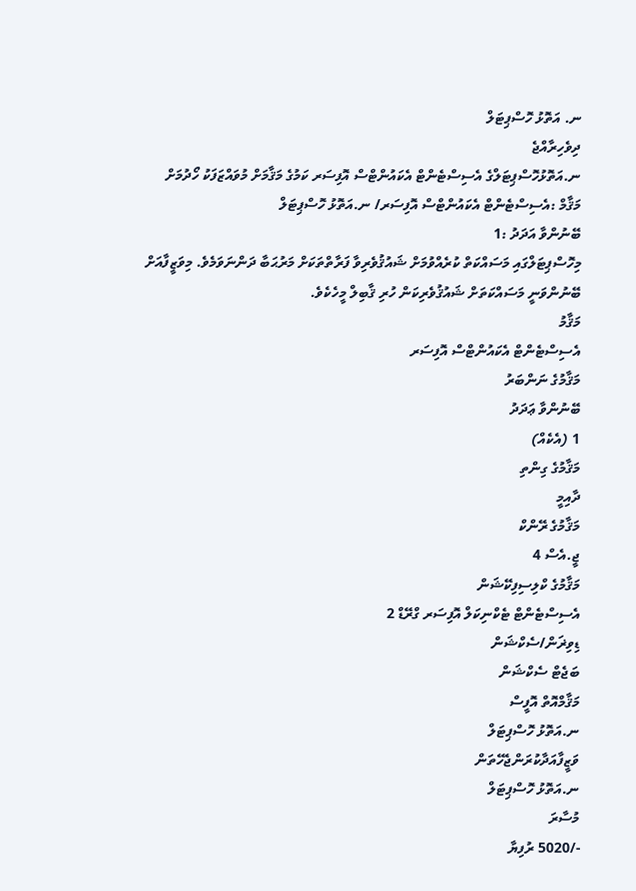ނ. އަތޮޅު ހޮސްޕިޓަލް
ދިވެހިރާއްޖެ
ނ.އަތޮޅުހޮސްޕިޓަލްގެ އެސިސްޓެންޓް އެކައުންޓްސް އޮފިސަރ ކަމުގެ މަޤާމަށް މުވައްޒަފަކު ހޯދުމަށް
މަޤާމް :އެސިސްޓެންޓް އެކައުންޓްސް އޮފިސަރ/ ނ.އަތޮޅު ހޮސްޕިޓަލް
ބޭނުންވާ އަދަދު :1
މިހޮސްޕިޓަލްގައި މަސައްކަތް ކުރެއްވުމަށް ޝައުޤުވެރިވާ ފަރާތްތަކަށް މަރުޙަބާ ދަންނަވަމެވެ. މިވަޒީފާއަށް  ބޭނުންވަނީ މަސައްކަތަށް ޝައުޤުވެރިކަން ހުރި ޤާބިލް މީހެކެވެ.
މަޤާމު
އެސިސްޓެންޓް އެކައުންޓްސް އޮފިސަރ
މަޤާމުގެ ނަންބަރު
ބޭނުންވާ ޢަދަދު
1 (އެކެއް)
މަޤާމުގެ ގިންތި
ދާއިމީ
މަޤާމުގެ ރޭންކް
ޖީ.އެސް 4
މަޤާމުގެ ކްލިސިފިކޭޝަން
އެސިސްޓެންޓް ޓެކްނިކަލް އޮފިސަރ ގްރޭޑް 2
ޑިވިޜަން/ސެކްޝަން
ބަޖެޓް ސެކްޝަން
މަޤާމްއޮތް އޮފީސް
ނ.އަތޮޅު ހޮސްޕިޓަލް
ވަޒީފާއަދާކުރަންޖެހޭތަން
ނ.އަތޮޅު ހޮސްޕިޓަލް
މުސާރަ
-/5020 ރުފިޔާ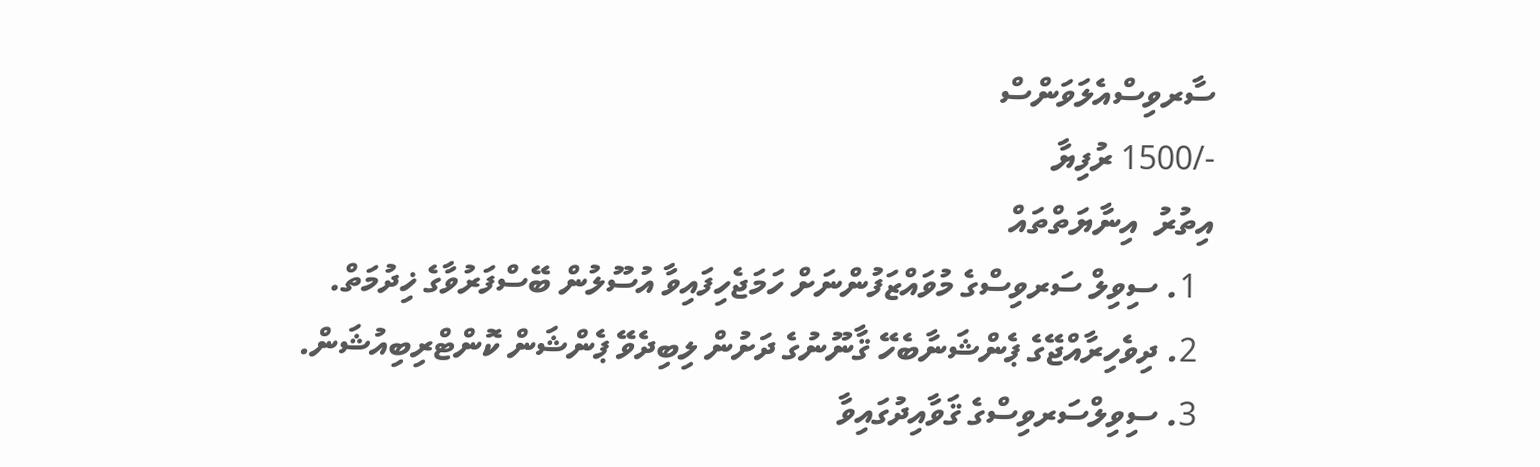ސާރވިސްއެލަވަންސް
-/1500 ރުފިޔާ
އިތުރު  އިނާޔަތްތައް
  1. ސިވިލް ސަރވިސްގެ މުވައްޒަފުންނަށް ހަމަޖެހިފައިވާ އުސޫލުން ބޭސްފަރުވާގެ ޚިދުމަތް.
  2. ދިވެހިރާއްޖޭގެ ޕެންޝަނާބެހޭ ޤާނޫނުގެ ދަށުން ލިބިދެވޭ ޕެންޝަން ކޮންޓްރިބިއުޝަން.
  3. ސިވިލްސަރވިސްގެ ޤަވާއިދުގައިވާ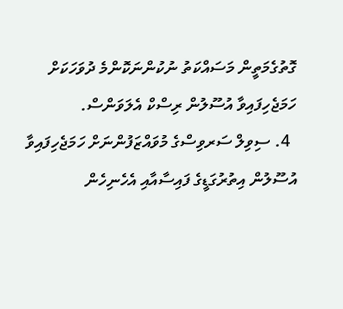ގޮތުގެމަތީން މަސައްކަތު ނުކުންނަކޮންމެ ދުވަހަކަށް ހަމަޖެހިފައިވާ އުސޫލުން ރިސްކް އެލަވަންސް.
  4. ސިވިލް ސަރވިސްގެ މުވައްޒަފުންނަށް ހަމަޖެހިފައިވާ އުސޫލުން އިތުރުގަޑީގެ ފައިސާއާއި އެހެނިހެން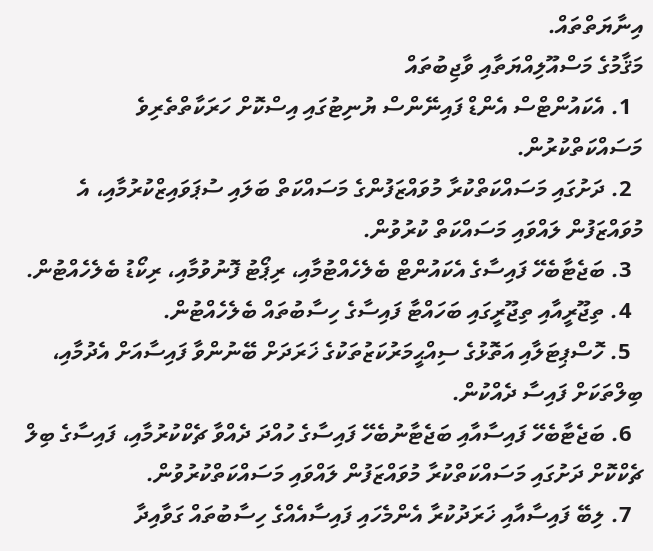އިނާޔަތްތައް.
މަޤާމުގެ މަސްއޫލިއްޔަތާއި ވާޖިބުތައް
  1. އެކައުންޓްސް އެންޑް ފައިނޭންސް ޔުނިޓުގައި އިސްކޮށް ހަރަކާތްތެރިވެ މަސައްކަތްކުރުން.
  2. ދަށުގައި މަސައްކަތްކުރާ މުވައްޒަފުންގެ މަސައްކަތް ބަލައި ސުޕަވައިޒްކުރުމާއި، އެ މުވައްޒަފުން ލައްވައި މަސައްކަތް ކުރުވުން.
  3. ބަޖެޓާބެހޭ ފައިސާގެ އެކައުންޓް ބެލެހެއްޓުމާއި، ރިޕޯޓު ފޮނުވުމާއި، ރިކޯޑު ބެލެހެއްޓުން.
  4. ތިޖޫރީއާއި ތިޖޫރީގައި ބަހައްޓާ ފައިސާގެ ހިސާބުތައް ބެލެހެއްޓުން.
  5. ހޮސްޕިޓަލާއި އަތޮޅުގެ ސިއްޙީމަރުކަޒުތަކުގެ ޚަރަދަށް ބޭނުންވާ ފައިސާއަށް އެދުމާއި، ބިލްތަކަށް ފައިސާ ދެއްކުން.
  6. ބަޖެޓާބެހޭ ފައިސާއާއި ބަޖެޓާނުބެހޭ ފައިސާގެ ހުއްދަ ދެއްވާ ޗެކްކުރުމާއި، ފައިސާގެ ބިލް ޗެކްކޮށް ދަށުގައި މަސައްކަތްކުރާ މުވައްޒަފުން ލައްވައި މަސައްކަތްކުރުވުން.
  7. ލިބޭ ފައިސާއާއި ޚަރަދުކުރާ އެންމެހައި ފައިސާއެއްގެ ހިސާބުތައް ގަވާއިދާ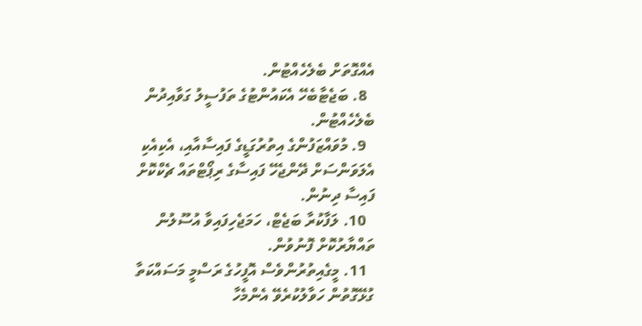އެއްގޮތަށް ބެލެހެއްޓުން.
  8. ބަޖެޓާބެހޭ އެކައުންޓުގެ ތަފުސީލު ގަވާއިދުން ބެލެހެއްޓުން.
  9. މުވައްޒަފުންގެ އިތުރުގަޑީގެ ފައިސާއާއި، އެކިއެކި އެލަވަންސަށް ދޭންޖެހޭ ފައިސާގެ ރިޕޯޓްތައް ޗެކްކޮށް ފައިސާ ދިނުން.
  10. ލަފާކުރާ ބަޖެޓް، ހަމަޖެހިފައިވާ އުސޫލުން ތައްޔާރުކޮށް ފޮނުވުން.
  11. މީގެއިތުރުންވެސް އޮފީހުގެ ރަސްމީ މަސައްކަތާ ގުޅޭގޮތުން ހަވާލުކުރެވޭ އެންމެހާ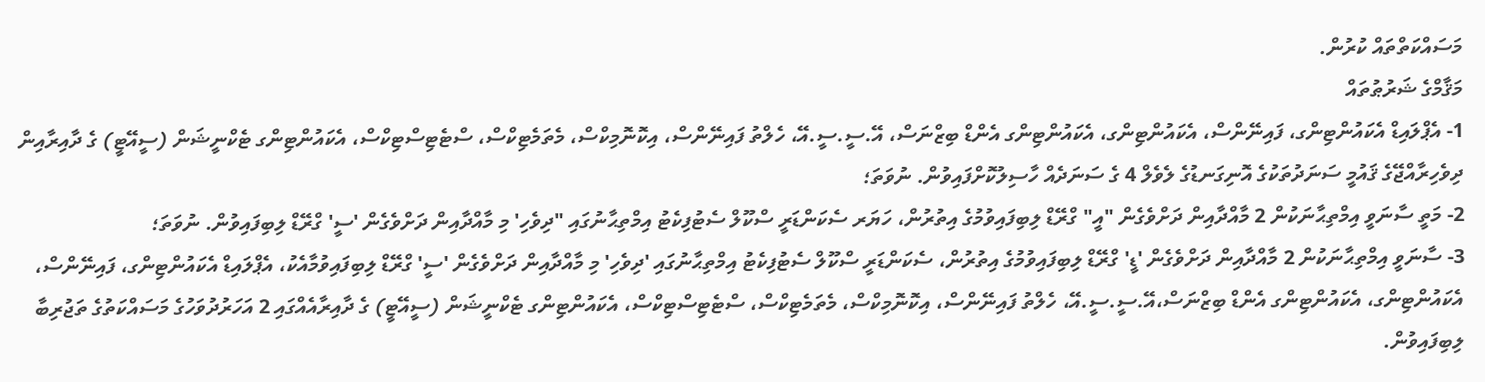މަސައްކަތްތައް ކުރުން.
މަޤާމްގެ ޝަރުޠުތައް
1- އެޕްލައިޑް އެކައުންޓިންގ، ފައިނޭންސް، އެކައުންޓިންގ، އެކައުންޓިންގ އެންޑް ބިޒްނަސް، އޭ.ސީ.ސީ.އޭ، ހެލްތު ފައިނޭންސް، އިކޮނޮމިކްސް، މެތަމެޓިކްސް، ސްޓެޓިސްޓިކްސް، އެކައުންޓިންގ ޓެކްނީޝަން (ސީއޭޓީ) ގެ ދާއިރާއިން ދިވެހިރާއްޖޭގެ ޤައުމީ ސަނަދުތަކުގެ އޮނިގަނޑުގެ ލެވެލް 4 ގެ ސަނަދެއް ހާސިލުކޮށްފައިވުން. ނުވަތަ؛
2- މަތީ ސާނަވީ އިމްތިޙާނަކުން 2 މާއްދާއިން ދަށްވެގެން "އީ" ގްރޭޑް ލިބިފައިވުމުގެ އިތުރުން، ހަޔަރ ސެކަންޑަރީ ސްކޫލް ސެޓުފިކެޓު އިމްތިޙާނުގައި "ދިވެހި' މި މާއްދާއިން ދަށްވެގެން 'ސީ' ގްރޭޑް ލިބިފައިވުން. ނުވަތަ؛
3- ސާނަވީ އިމްތިޙާނަކުން 2 މާއްދާއިން ދަށްވެގެން 'ޑީ' ގްރޭޑް ލިބިފައިވުމުގެ އިތުރުން، ސެކަންޑަރީ ސްކޫލް ސެޓުފިކެޓު އިމްތިޙާނުގައި 'ދިވެހި' މި މާއްދާއިން ދަށްވެގެން 'ސީ' ގްރޭޑް ލިބިފައިވުމާއެކު، އެޕްލައިޑް އެކައުންޓިންގ، ފައިނޭންސް، އެކައުންޓިންގ، އެކައުންޓިންގ އެންޑް ބިޒްނަސް،އޭ.ސީ.ސީ.އޭ، ހެލްތު ފައިނޭންސް، އިކޮނޮމިކްސް، މެތަމެޓިކްސް، ސްޓެޓިސްޓިކްސް، އެކައުންޓިންގ ޓެކްނީޝަން (ސީއޭޓީ) ގެ ދާއިރާއެއްގައި 2 އަހަރުދުވަހުގެ މަސައްކަތުގެ ތަޖުރިބާ ލިބިފައިވުން.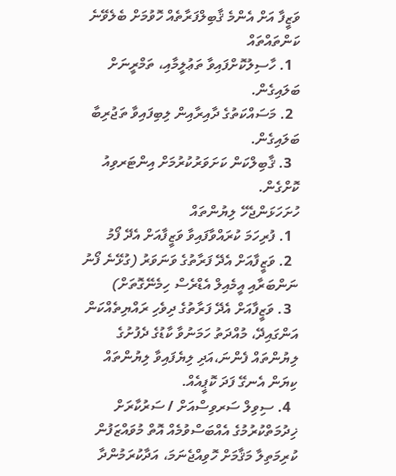ވަޒީފާ އަށް އެންމެ ޤާބިލްފަރާތެއް ހޮވުމަށް ބެލެވޭނެ ކަންތައްތައް
  1. ހާސިލުކޮށްފައިވާ ތަޢުލީމާއި، ތަމްރީނަށް ބަލައިގެން.
  2. މަސައްކަތުގެ ދާއިރާއިން ލިބިފައިވާ ތަޖުރިބާ ބަލައިގެން.
  3. ޤާބިލްކަން ކަށަވަރުކުރުމަށް އިންޓަރވިއު ކޮށްގެން.
ހުށަހަޅަންޖެހޭ ލިޔުންތައް
  1. ފުރިހަމަ ކުރައްވާފައިވާ ވަޒީފާއަށް އެދޭ ފޯމު
  2. ވަޒީފާއަށް އެދޭ ފަރާތުގެ ވަނަވަރު (ގުޅޭނެ ފޯނު ނަންބަރާއި އީމެއިލް އެޑްރެސް ހިމެނޭގޮތަށް)
  3. ވަޒީފާއަށް އެދޭ ފަރާތުގެ ދިވެހި ރައްޔިތެއްކަން އަންގައިދޭ، މުއްދަތު ހަމަނުވާ ކާޑުގެ ދެފުށުގެ ލިޔުންތައް ފެންނަ،އަދި ލިޔެފައިވާ ލިޔުންތައް ކިޔަން އެނގޭ ފަދަ ކޮޕީއެއް.
  4. ސިވިލް ސަރވިސްއަށް / ސަރުކާރަށް ޚިދުމަތްކުރުމުގެ އެއްބަސްވުމެއް އޮތް މުވައްޒަފުން ކުރިމަތިލާ މަޤާމަށް ހޮވިއްޖެނަމަ، އަދާކުރަމުންދާ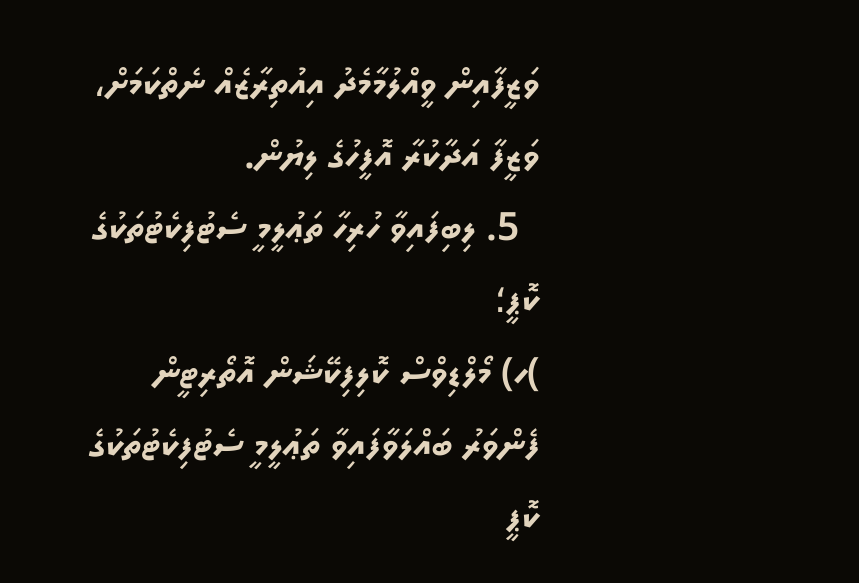ވަޒީފާއިން ވީއްލުމާމެދު އިއުތިރާޒެއް ނެތްކަމަށް، ވަޒީފާ އަދާކުރާ އޮފީހުގެ ލިޔުން.
  5. ލިބިފައިވާ ހުރިހާ ތަޢުލީމީ ސެޓުފިކެޓުތަކުގެ ކޮޕީ؛
)ހ) މޯލްޑިވްސް ކޮލިފިކޭޝަން އޮތޯރިޓީން ފެންވަރު ބައްލަވާފައިވާ ތަޢުލީމީ ސެޓުފިކެޓުތަކުގެ ކޮޕީ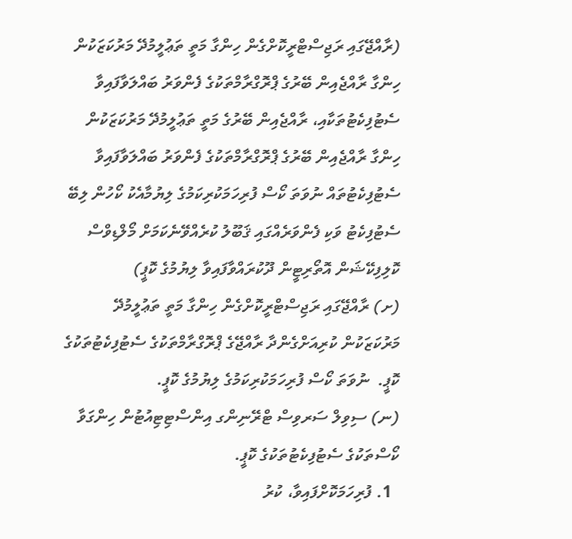(ރާއްޖޭގައި ރަޖިސްޓްރީކޮށްގެން ހިންގާ މަތީ ތަޢުލީމުދޭ މަރުކަޒަކުން ހިންގާ ރާއްޖެއިން ބޭރުގެ ޕްރޮގްރާމްތަކުގެ ފެންވަރު ބައްލަވާފައިވާ ސެޓުފިކެޓުތަކާއި، ރާއްޖެއިން ބޭރުގެ މަތީ ތަޢުލީމުދޭ މަރުކަޒަކުން ހިންގާ ރާއްޖެއިން ބޭރުގެ ޕްރޮގްރާމްތަކުގެ ފެންވަރު ބައްލަވާފައިވާ ސެޓުފިކެޓުތައް ނުވަތަ ކޯސް ފުރިހަމަކުރިކަމުގެ ލިޔުމާއެކު ކޯހުން ލިބޭ ސެޓުފިކެޓު ވަކި ފެންވަރެއްގައި ޤަބޫލު ކުރެއްވޭނެކަމަށް މޯލްޑިވްސް ކޮލިފިކޭޝަން އޮތޯރިޓީން ދޫކުރައްވާފައިވާ ލިޔުމުގެ ކޮޕީ)
(ށ) ރާއްޖޭގައި ރަޖިސްޓްރީކޮށްގެން ހިންގާ މަތީ ތަޢުލީމުދޭ މަރުކަޒަކުން ކުރިއަށްގެންދާ ރާއްޖޭގެ ޕްރޮގްރާމްތަކުގެ ސެޓުފިކެޓުތަކުގެ ކޮޕީ.  ނުވަތަ ކޯސް ފުރިހަމަކުރިކަމުގެ ލިޔުމުގެ ކޮޕީ.
(ނ) ސިވިލް ސަރވިސް ޓްރޭނިންގ އިންސްޓިޓިއުޓުން ހިންގަވާ ކޯސްތަކުގެ ސެޓުފިކެޓުތަކުގެ ކޮޕީ.
  1. ފުރިހަމަކޮށްފައިވާ، ކުރު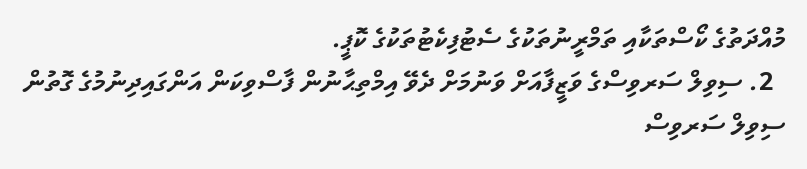މުއްދަތުގެ ކޯސްތަކާއި ތަމްރީނުތަކުގެ ސެޓުފިކެޓުތަކުގެ ކޮޕީ.
  2. ސިވިލް ސަރވިސްގެ ވަޒީފާއަށް ވަނުމަށް ދެވޭ އިމްތިޙާނުން ފާސްވިކަން އަންގައިދިނުމުގެ ގޮތުން ސިވިލް ސަރވިސް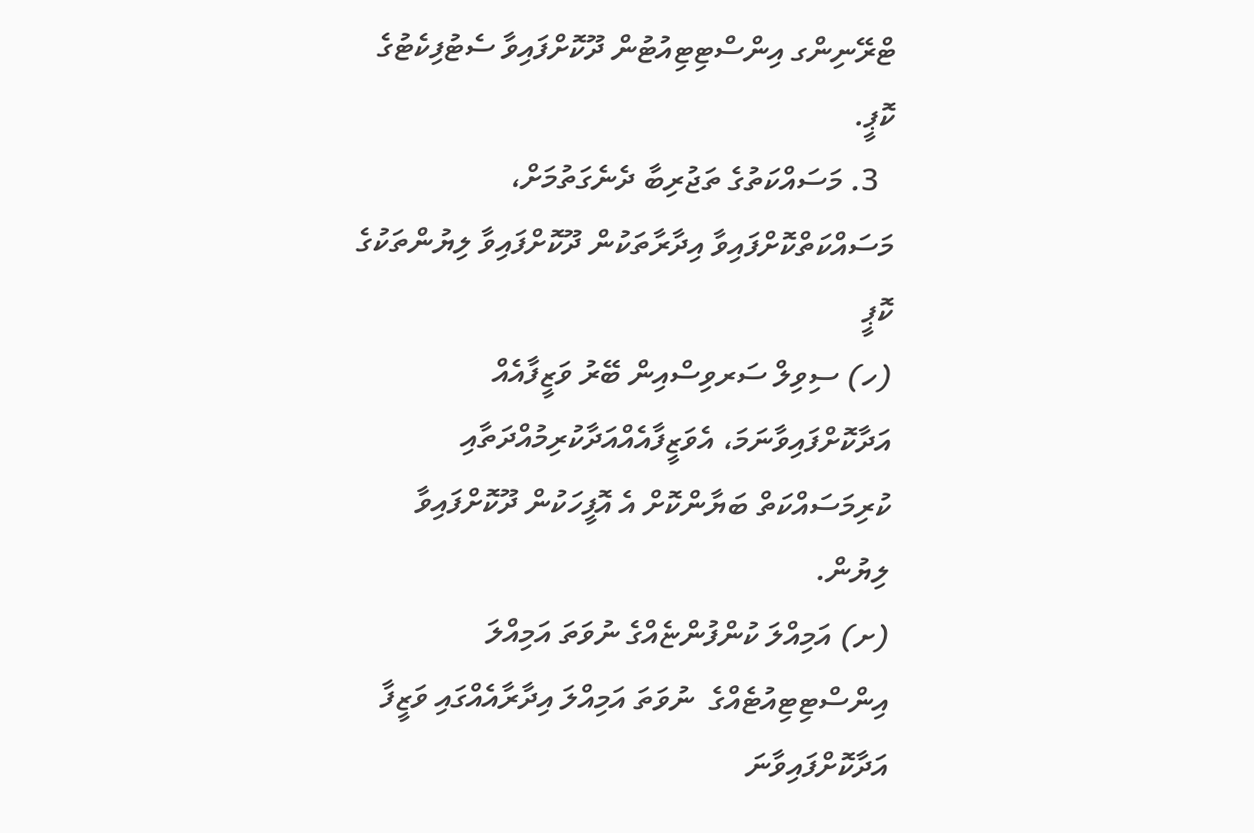ޓްރޭނިންގ އިންސްޓިޓިއުޓުން ދޫކޮށްފައިވާ ސެޓުފިކެޓުގެ ކޮޕީ.
  3. މަސައްކަތުގެ ތަޖުރިބާ ދެނެގަތުމަށް، މަސައްކަތްކޮށްފައިވާ އިދާރާތަކުން ދޫކޮށްފައިވާ ލިޔުންތަކުގެ ކޮޕީ
(ހ) ސިވިލް ސަރވިސްއިން ބޭރު ވަޒީފާއެއް އަދާކޮށްފައިވާނަމަ، އެވަޒީފާއެއްއަދާކުރިމުއްދަތާއި ކުރިމަސައްކަތް ބަޔާންކޮށް އެ އޮފީހަކުން ދޫކޮށްފައިވާ ލިޔުން.
(ށ) އަމިއްލަ ކުންފުންޏެއްގެ ނުވަތަ އަމިއްލަ އިންސްޓިޓިއުޓެއްގެ  ނުވަތަ އަމިއްލަ އިދާރާއެއްގައި ވަޒީފާ އަދާކޮށްފައިވާނަ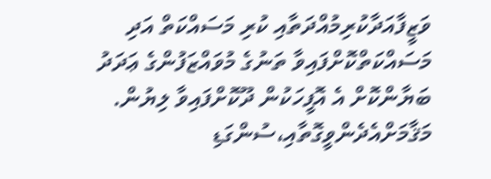ވަޒީފާއަދާކުރިމުއްދަތާއި ކުރި މަސައްކަތް އަދި މަސައްކަތްކޮށްފައިވާ ތަނުގެ މުވައްޒަފުންގެ ޢަދަދު ބަޔާންކޮށް އެ އޮފީހަކުން ދޫކޮށްފައިވާ ލިޔުން.
މަޤާމަށްއެދެންވީގޮތާއި،ސުންގަޑި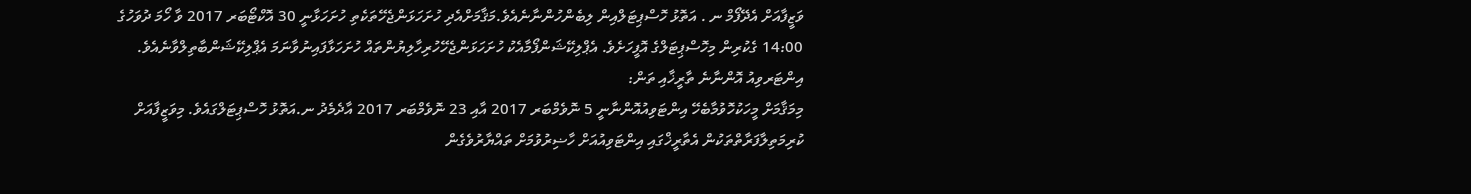ވަޒީފާއަށް އެދޭފޯމް ނ . އަތޮޅު ހޮސްޕިޓަލްއިން ލިބެންހުންނާނެއެވެ.މަޤާމަށްއެދި ހުށަހަޅަންޖެހޭތަކެތި ހުށަހަޅާނީ 30 އޮކްޓޯބަރ 2017 ވާ ހޯމަ ދުވަހުގެ 14:00 ގެކުރިން މިހޮސްޕިޓަލްގެ އޮފީހަށެވެ. އެޕްލިކޭޝަންފޯމާއެކު ހުށަހަޅަންޖެހޭހުރިހާލިޔުންތައް ހުށަހަޅާފައިނުވާނަމަ އެޕްލިކޭޝަންބާތިލްވާނެއެވެ.
އިންޓަރވިއު އޮންނާނެ ތާރީޚާއި ތަން:
މިމަޤާމަށް މީހަކުހޮވުމާބެހޭ އިންޓަވިއުއޮންނާނީ 5 ނޮވެމްބަރ 2017 އާއި 23 ނޮވެމްބަރ 2017 އާދެމެދު ނ.އަތޮޅު ހޮސްޕިޓަލްގައެވެ. މިވަޒީފާއަށް ކުރިމަތިލާފަރާތްތަކުން އެތާރީޚްގައި އިންޓަވިއުއަށް ހާޟިރުވުމަށް ތައްޔާރުވެގެން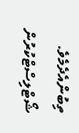ތިބުންއެދެމެވެ.
ޝޯޓްލިސްޓްކުރުން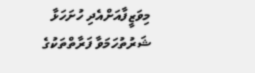މިވަޒީފާއަށްއެދި ހުށަހަޅާ ޝަރުތުހަމަވާ ފަރާތްތަކުގެ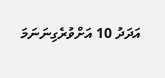އަދަދު 10 އަށްވުރެގިނަނަމަ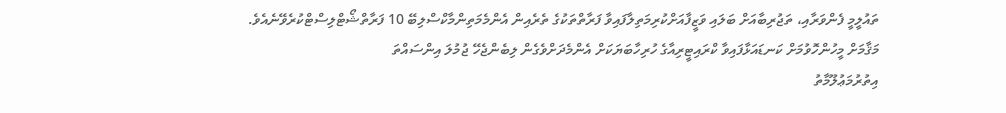ތައުލީމީ ފެންވަރާއި، ތަޖުރިބާއަށް ބަލައި ވަޒީފާއަށްކުރިމަތިލާފައިވާ ފަރާތްތަކުގެ ތެރެއިން އެންމެމަތިންމާކްސްލިބޭ 10 ފަރާތްޝޯޓްލިސްޓްކުރެވޭނެއެވެ.
މަޤާމަށް މީހުންހޮވުމަށް ކަނޑައަޅާފައިވާ ކްރައިޓީރިއާގެ ހުރިހާބަޔަކަށް އެންމެދަށްވެގެން ލިބެންޖެހޭ ޖުމުލަ އިންސައްތަ
އިތުރުމަޢުލޫމާތު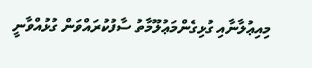މިއިޢުލާނާއި ގުޅިގެންމަޢުލޫމާތު ސާފުކުރައްވަން ގުޅުއްވާނީ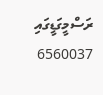ރަސްމީގަޑީގައި  6560037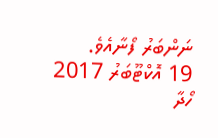ނަންބަރު ފޯނާއެވެ.
19 އޮކްޓޫބަރު 2017
ހޯދާ